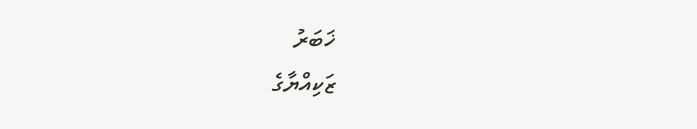ޚަބަރު
ޒަކިއްޔާގެ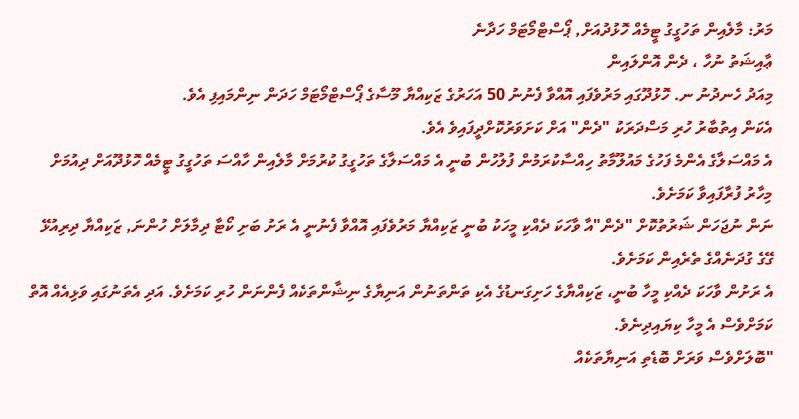މަރު: މާލެއިން ތަހުގީގު ޓީމެއް ހޮޅުދުއަށް, ޕޯސްޓްމޯޓަމް ހަދާނެ
ޢާއިޝަތު ނުހާ ، ދެން އޮންލައިން
މިއަދު ހެނދުނު ނ. ހޮޅުދޫގައި މަރުވެފައި އޮއްވާ ފެނުނު 50 އަހަރުގެ ޒަކިއްޔާ މޫސާގެ ޕޯސްޓްމޯޓަމް ހަދަން ނިންމައިފި އެވެ.
އެކަން އިތުބާރު ހުރި މަސްދަރަކު "ދެން" އަށް ކަށަވަރުކޮށްދީފައިވެ އެވެ.
އެ މައްސަލާގެ އެންމެ ފަހުގެ މައުލޫމާތު ހިއްސާކުރަމުން ފުލުހުން ބުނީ އެ މައްސަލާގެ ތަހުގީގު ކުރުމަށް މާލެއިން ހާއްސަ ތަހުގީގު ޓީމެއް ހޮޅުދޫއަށް ދިއުމަށް މިހާރު ފުރާފައިވާ ކަމަށެވެ.
ނަން ނުޖަހަން ޝަރުތުކޮށް "ދެން"އާ ވާހަކަ ދެއްކި މީހަކު ބުނީ ޒަކިއްޔާ މަރުވެފައި އޮއްވާ ފެނުނީ އެ ރަށު ބަށި ކޯޓާ ދިމާލަށް ހުންނަ, ޒަކިއްޔާ ދިރިއުޅޭ ގޭގެ ގުދަނެއްގެ ތެރެއިން ކަމަށެވެ.
އެ ރަށުން ވާހަކަ ދެއްކި މީހާ ބުނީ، ޒަކިއްޔާގެ ހަށިގަނޑުގެ އެކި ތަންތަނުން އަނިޔާގެ ނިޝާންތަކެއް ފެންނަން ހުރި ކަމަށެވެ. އަދި އެތަނުގައި ވަޅިއެއް އޮތް ކަމަށްވެސް އެ މީހާ ކިޔައިދިނެވެ.
"ބޮލަށްވެސް ވަރަށް ބޮޑެތި އަނިޔާތަކެއް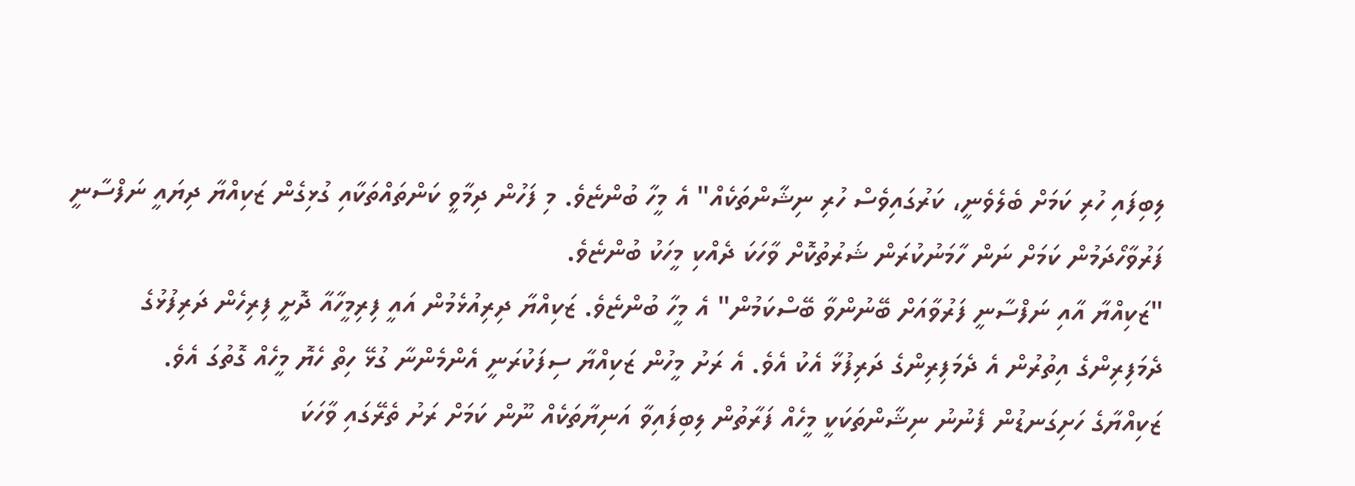ލިބިފައި ހުރި ކަމަށް ބެލެވެނީ، ކަރުގައިވެސް ހުރި ނިޝާންތަކެއް" އެ މީހާ ބުންޏެވެ. މި ފަހުން ދިމާވީ ކަންތައްތަކާއި ގުޅިގެން ޒަކިއްޔާ ދިޔައީ ނަފްސާނީ ފަރުވާހޯދަމުން ކަމަށް ނަން ހާމަނުކުރަން ޝަރުތުކޮށް ވާހަކަ ދެއްކި މީހަކު ބުންޏެވެ.
"ޒަކިއްޔާ އާއި ނަފްސާނީ ފަރުވާއަށް ބޭނުންވާ ބޭސްކަމުން" އެ މީހާ ބުންޏެވެ. ޒަކިއްޔާ ދިރިއުޅެމުން އައީ ފިރިމީހާއާ ދޮށީ ފިރިހެން ދަރިފުޅުގެ ދެމަފިރިންގެ އިތުރުން އެ ދެމަފިރިންގެ ދަރިފުޅާ އެކު އެވެ. އެ ރަށު މީހުން ޒަކިއްޔާ ސިފަކުރަނީ އެންމެންނާ ގުޅޭ ހިތް ހެޔޮ މީހެއް ގޮތުގަ އެވެ.
ޒަކިއްޔާގެ ހަށިގަނޑުން ފެނުނު ނިޝާންތަކަކީ މީހެއް ފަރާތުން ލިބިފައިވާ އަނިޔާތަކެއް ނޫން ކަމަށް ރަށު ތެރޭގައި ވާހަކަ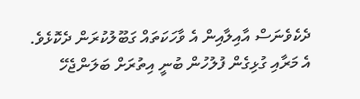ދެކެވެނަސް އާއިލާއިން އެ ވާހަކަތައް ގަބޫލުކުރަން ދެކޮޅެވެ.
އެ މަރާއި ގުޅިގެން ފުލުހުން ބުނީ އިތުރަށް ބަލަންޖެހޭ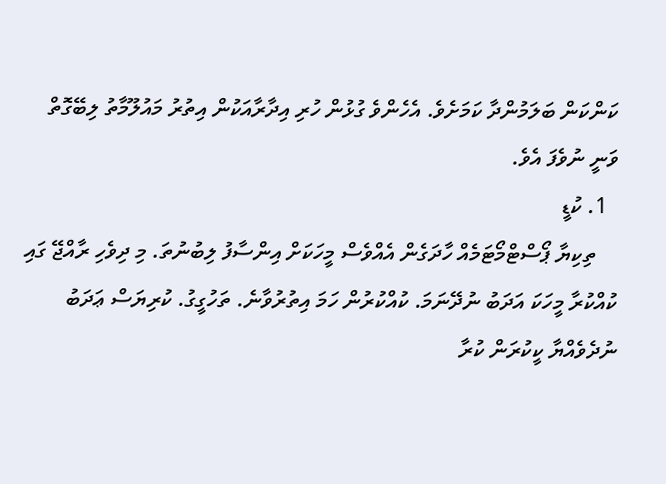ކަންކަން ބަލަމުންދާ ކަމަށެވެ. އެހެންވެ ގުޅުން ހުރި އިދާރާއަކުން އިތުރު މައުލޫމާތު ލިބޭގޮތް ވަނީ ނުވެފަ އެވެ.
  1. ކުޑީ
    ތިކިޔާ ޕޯސްޓްމޯޓަމެއް ހާދަގެން އެއްވެސް މީހަކަށް އިންސާފު ލިބުނުތަ. މި ދިވެހި ރާއްޖޭ ގައި ކުއްކުރާ މީހަކަ އަދަބު ނުދޭނަމަ. ކުއްކުރުން ހަމަ އިތުރުވާނެ. ތަހުގީގު. ކުރިޔަސް ޢަދަބު ނުދެވެއްޔާ ކީކުރަން ކުރާ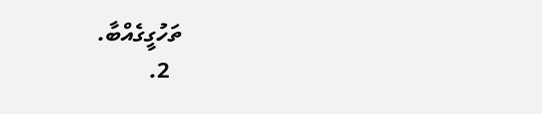ތަހުގީގެއްބާ.
  2.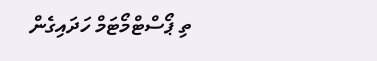ތި ޕޯސްޓްމޯޓަމް ހަދައިގެން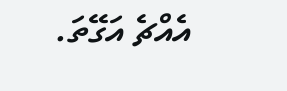އެއްޗެ އަގޭތަ.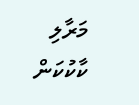މަރާލި ކާކުކަން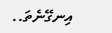އިނގޭނެތަ..